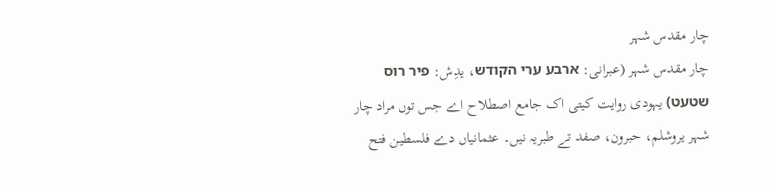چار مقدس شہر
چار مقدس شہر (عبرانی: ארבע ערי הקודש، یدِش: פיר רוס שטעט) یہودی روایت کيتی اک جامع اصطلاح اے جس توں مراد چار شہر یروشلم، حبرون، صفد تے طبریہ نيں۔ عثمانیاں دے فلسطین فتح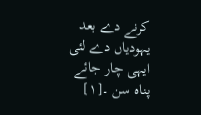کرنے دے بعد یہودیاں دے لئی ایہی چار جائے پناہ سن ۔[۱]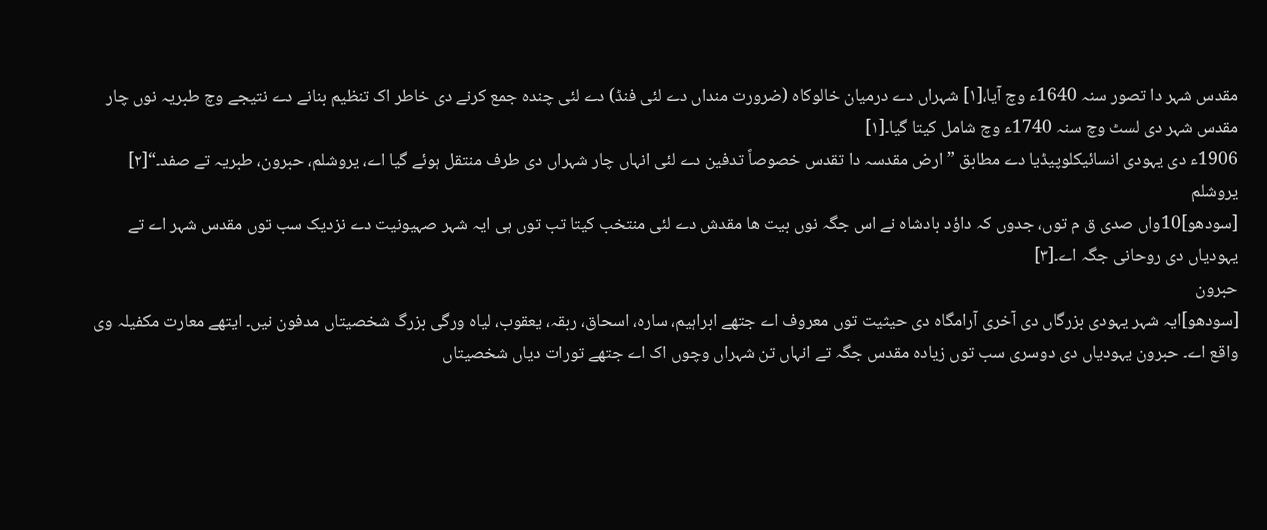مقدس شہر دا تصور سنہ 1640ء وچ آیا،[۱] شہراں دے درمیان خالوکاہ (ضرورت منداں دے لئی فنڈ) دے لئی چندہ جمع کرنے دی خاطر اک تنظیم بنانے دے نتیجے وچ طبریہ نوں چار مقدس شہر دی لسٹ وچ سنہ 1740ء وچ شامل کيتا گیا۔[۱]
1906ء دی یہودی انسائیکلوپیڈیا دے مطابق ”ارض مقدسہ دا تقدس خصوصاً تدفین دے لئی انہاں چار شہراں دی طرف منتقل ہوئے گیا اے، یروشلم، حبرون، طبریہ تے صفد۔“[۲]
یروشلم
[سودھو]10واں صدی ق م توں، جدوں کہ داؤد بادشاہ نے اس جگہ نوں بیت ھا مقدش دے لئی منتخب کيتا تب توں ہی ایہ شہر صہیونیت دے نزدیک سب توں مقدس شہر اے تے یہودیاں دی روحانی جگہ اے۔[۳]
حبرون
[سودھو]ایہ شہر یہودی بزرگاں دی آخری آرامگاہ دی حیثیت توں معروف اے جتھے ابراہیم، سارہ، اسحاق، ربقہ، یعقوب، لیاہ ورگی بزرگ شخصیتاں مدفون نيں۔ ایتھے معارت مکفیلہ وی واقع اے۔ حبرون یہودیاں دی دوسری سب توں زیادہ مقدس جگہ تے انہاں تن شہراں وچوں اک اے جتھے تورات دیاں شخصیتاں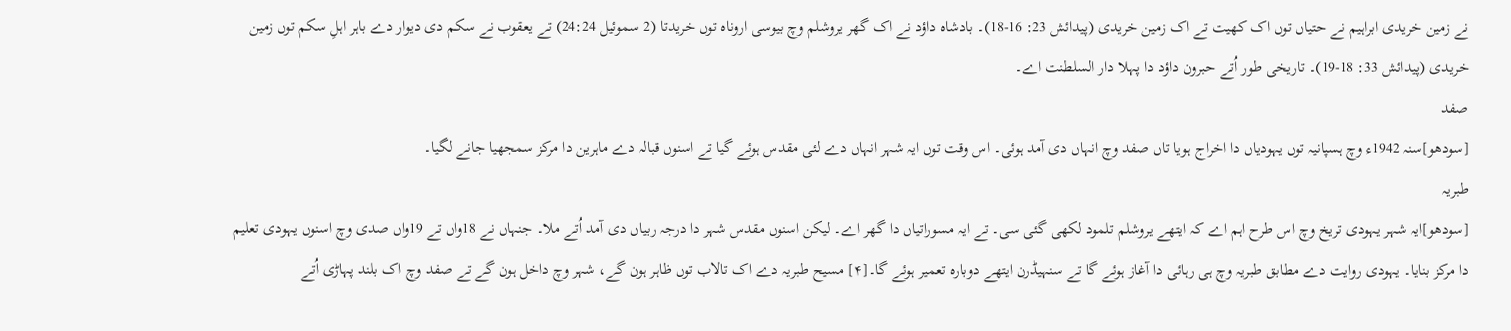نے زمین خریدی ابراہیم نے حتیاں توں اک کھیت تے اک زمین خریدی (پیدائش 23: 16-18)۔ بادشاہ داؤد نے اک گھر یروشلم وچ بیوسی اروناہ توں خریدتا (2 سموئیل 24:24) تے یعقوب نے سکم دی دیوار دے باہر اہلِ سکم توں زمین خریدی (پیدائش 33: 18-19)۔ تاریخی طور اُتے حبرون داؤد دا پہلا دار السلطنت اے۔
صفد
[سودھو]سنہ 1942ء وچ ہسپانیہ توں یہودیاں دا اخراج ہويا تاں صفد وچ انہاں دی آمد ہوئی۔ اس وقت توں ایہ شہر انہاں دے لئی مقدس ہوئے گیا تے اسنوں قبالہ دے ماہرین دا مرکز سمجھیا جانے لگیا۔
طبریہ
[سودھو]ایہ شہر یہودی تریخ وچ اس طرح اہم اے کہ ایتھے یروشلم تلمود لکھی گئی سی۔ تے ایہ مسوراتیاں دا گھر اے۔ لیکن اسنوں مقدس شہر دا درجہ ربیاں دی آمد اُتے ملا۔ جنہاں نے 18واں تے 19واں صدی وچ اسنوں یہودی تعلیم دا مرکز بنایا۔ یہودی روایت دے مطابق طبریہ وچ ہی رہائی دا آغاز ہوئے گا تے سنہیڈرن ایتھے دوبارہ تعمیر ہوئے گا۔[۴] مسیح طبریہ دے اک تالاب توں ظاہر ہون گے، شہر وچ داخل ہون گے تے صفد وچ اک بلند پہاڑی اُتے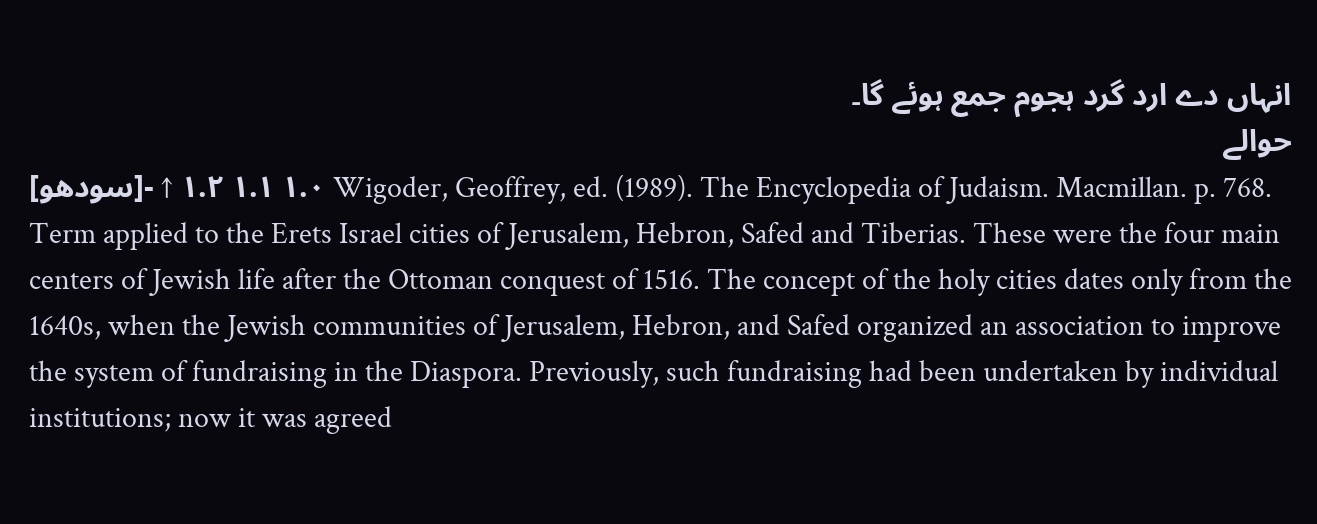انہاں دے ارد گرد ہجوم جمع ہوئے گا۔
حوالے
[سودھو]- ↑ ۱.۰ ۱.۱ ۱.۲ Wigoder, Geoffrey, ed. (1989). The Encyclopedia of Judaism. Macmillan. p. 768.
Term applied to the Erets Israel cities of Jerusalem, Hebron, Safed and Tiberias. These were the four main centers of Jewish life after the Ottoman conquest of 1516. The concept of the holy cities dates only from the 1640s, when the Jewish communities of Jerusalem, Hebron, and Safed organized an association to improve the system of fundraising in the Diaspora. Previously, such fundraising had been undertaken by individual institutions; now it was agreed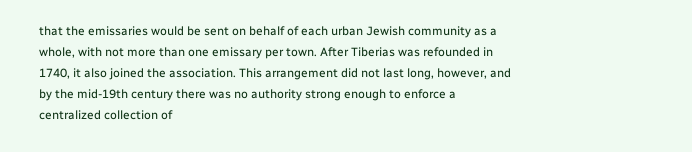that the emissaries would be sent on behalf of each urban Jewish community as a whole, with not more than one emissary per town. After Tiberias was refounded in 1740, it also joined the association. This arrangement did not last long, however, and by the mid-19th century there was no authority strong enough to enforce a centralized collection of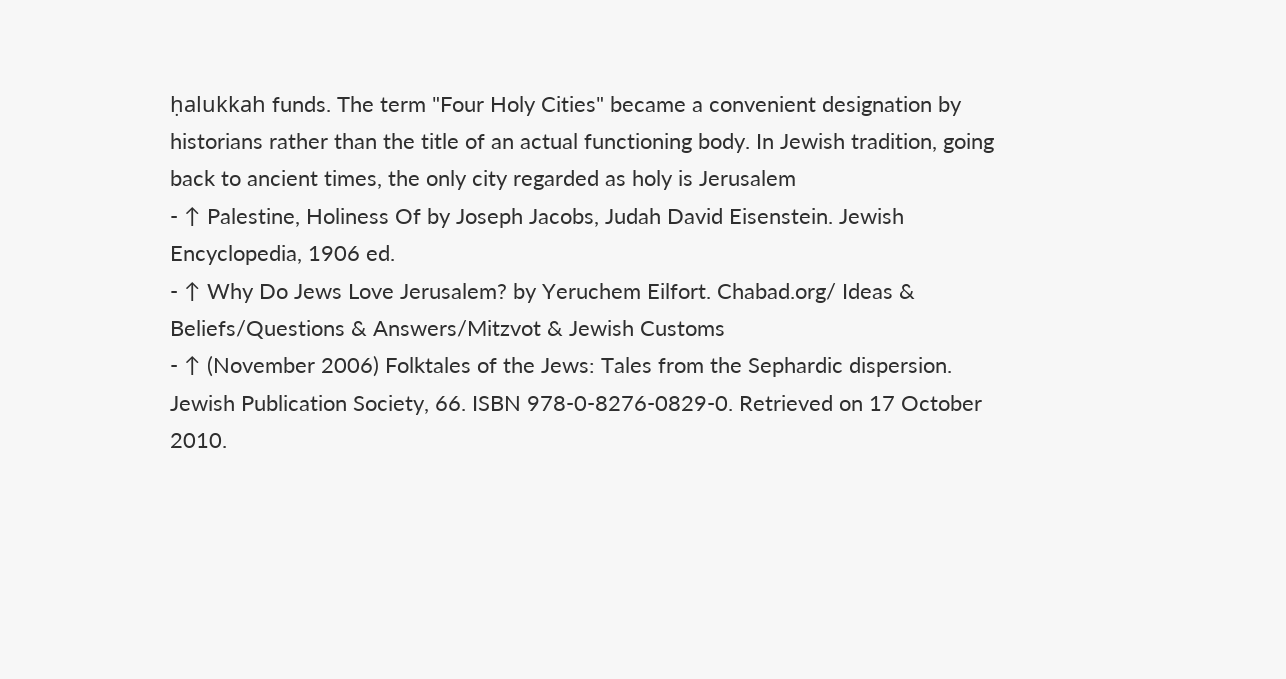ḥalukkah funds. The term "Four Holy Cities" became a convenient designation by historians rather than the title of an actual functioning body. In Jewish tradition, going back to ancient times, the only city regarded as holy is Jerusalem
- ↑ Palestine, Holiness Of by Joseph Jacobs, Judah David Eisenstein. Jewish Encyclopedia, 1906 ed.
- ↑ Why Do Jews Love Jerusalem? by Yeruchem Eilfort. Chabad.org/ Ideas & Beliefs/Questions & Answers/Mitzvot & Jewish Customs
- ↑ (November 2006) Folktales of the Jews: Tales from the Sephardic dispersion. Jewish Publication Society, 66. ISBN 978-0-8276-0829-0. Retrieved on 17 October 2010.